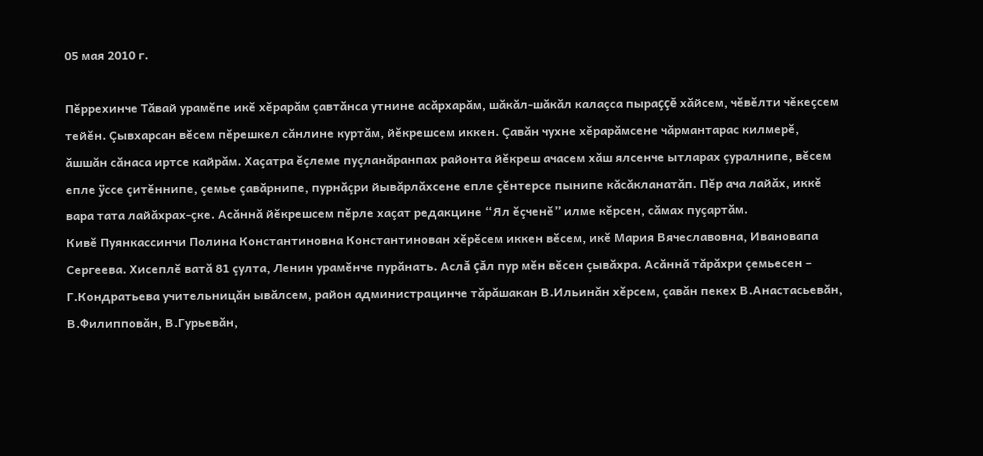05 мая 2010 г.

Пĕррехинче Тăвай урамĕпе икĕ хĕрарăм çавтăнса утнине асăрхарăм, шăкăл-шăкăл калаçса пыраççĕ хăйсем, чĕвĕлти чĕкеçсем тейĕн. Çывхарсан вĕсем пĕрешкел сăнлине куртăм, йĕкрешсем иккен. Çавăн чухне хĕрарăмсене чăрмантарас килмерĕ, ăшшăн сăнаса иртсе кайрăм. Хаçатра ĕçлеме пуçланăранпах районта йĕкреш ачасем хăш ялсенче ытларах çуралнипе, вĕсем епле ÿссе çитĕннипе, çемье çавăрнипе, пурнăçри йывăрлăхсене епле çĕнтерсе пынипе кăсăкланатăп. Пĕр ача лайăх, иккĕ вара тата лайăхрах-çке. Асăннă йĕкрешсем пĕрле хаçат редакцине “Ял ĕçченĕ” илме кĕрсен, сăмах пуçартăм.
Кивĕ Пуянкассинчи Полина Константиновна Константинован хĕрĕсем иккен вĕсем, икĕ Мария Вячеславовна, Ивановапа Сергеева. Хисеплĕ ватă 81 çулта, Ленин урамĕнче пурăнать. Аслă çăл пур мĕн вĕсен çывăхра. Асăннă тăрăхри çемьесен – Г.Кондратьева учительницăн ывăлсем, район администрацинче тăрăшакан В.Ильинăн хĕрсем, çавăн пекех В.Анастасьевăн, В.Филипповăн, В.Гурьевăн,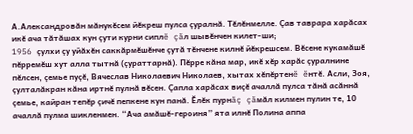А.Александровăн мăнукĕсем йĕкреш пулса çуралнă. Тĕлĕнмелле. Çав таврара харăсах икĕ ача тăтăшах кун çути курни сиплĕ çăл шывĕнчен килет-ши;
1956 çулхи çу уйăхĕн саккăрмĕшĕнче çутă тĕнчене килнĕ йĕкрешсем. Вĕсене кукамăшĕ пĕрремĕш хут алла тытнă (çураттарнă). Пĕрре кăна мар, икĕ хĕр харăс çуралнине пĕлсен, çемье пуçĕ, Вячеслав Николаевич Николаев, хытах хĕпĕртенĕ ĕнтĕ. Асли, Зоя, çулталăкран кăна иртнĕ пулнă вĕсен. Çапла харăсах виçĕ ачаллă пулса тăнă асăннă çемье, кайран тепĕр çичĕ пепкене кун панă. Ĕлĕк пурнăç çăмăл килмен пулин те, 10 ачаллă пулма шикленмен. “Ача амăшĕ-героиня” ята илнĕ Полина аппа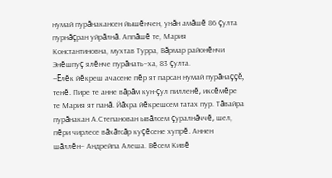нумай пурăнакансен йышĕнчен, унăн амăшĕ 86 çулта пурнăçран уйрăлнă. Аппăшĕ те, Мария Константиновна, мухтав Турра, Вăрмар районĕнчи Энĕшпуç ялĕнче пурăнать–ха, 83 çулта.
–Ĕлĕк йĕкреш ачасене пĕр ят парсан нумай пурăнаççĕ, тенĕ. Пире те анне вăрăм кун-çул пилленĕ, иксĕмĕре те Мария ят панă. Йăхра йĕкрешсем татах пур. Тăвайра пурăнакан А.Степанован ывăлсем çуралнăччĕ, шел, пĕри чирлесе вăхăтсăр куçĕсене хупрĕ. Аннен шăллĕн– Андрейпа Алеша. Вĕсем Кивĕ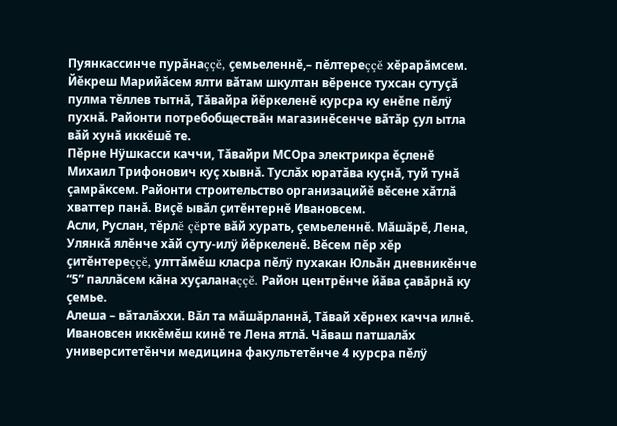Пуянкассинче пурăнаççĕ, çемьеленнĕ,– пĕлтереççĕ хĕрарăмсем.
Йĕкреш Марийăсем ялти вăтам шкултан вĕренсе тухсан сутуçă пулма тĕллев тытнă, Тăвайра йĕркеленĕ курсра ку енĕпе пĕлÿ пухнă. Районти потребобществăн магазинĕсенче вăтăр çул ытла вăй хунă иккĕшĕ те.
Пĕрне Нÿшкасси каччи, Тăвайри МСОра электрикра ĕçленĕ Михаил Трифонович куç хывнă. Туслăх юратăва куçнă, туй тунă çамрăксем. Районти строительство организацийĕ вĕсене хăтлă хваттер панă. Виçĕ ывăл çитĕнтернĕ Ивановсем.
Асли, Руслан, тĕрлĕ çĕрте вăй хурать, çемьеленнĕ. Мăшăрĕ, Лена, Улянкă ялĕнче хăй суту-илÿ йĕркеленĕ. Вĕсем пĕр хĕр çитĕнтереççĕ, улттăмĕш класра пĕлÿ пухакан Юльăн дневникĕнче “5” паллăсем кăна хуçаланаççĕ. Район центрĕнче йăва çавăрнă ку çемье.
Алеша – вăталăххи. Вăл та мăшăрланнă, Тăвай хĕрнех качча илнĕ. Ивановсен иккĕмĕш кинĕ те Лена ятлă. Чăваш патшалăх университетĕнчи медицина факультетĕнче 4 курсра пĕлÿ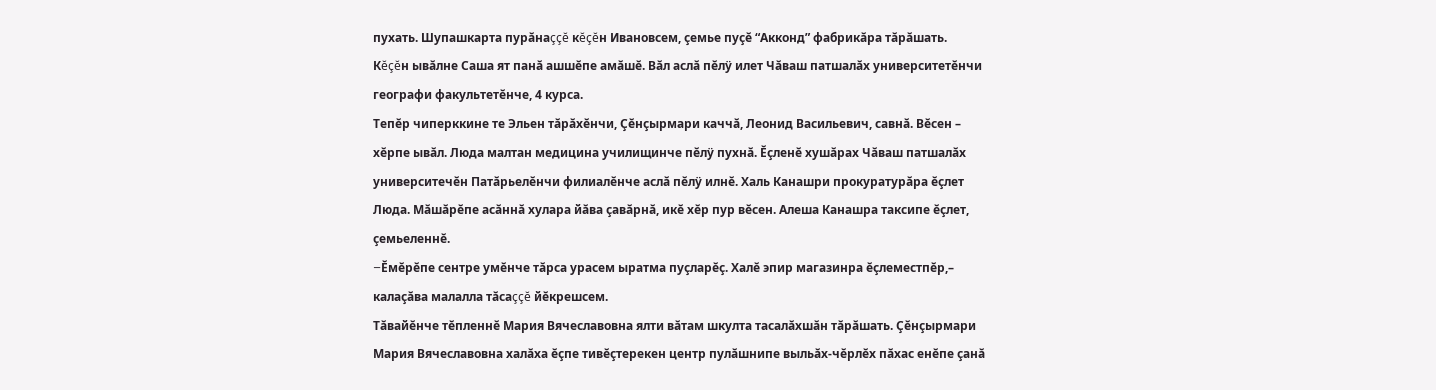пухать. Шупашкарта пурăнаççĕ кĕçĕн Ивановсем, çемье пуçĕ “Акконд” фабрикăра тăрăшать.
Кĕçĕн ывăлне Саша ят панă ашшĕпе амăшĕ. Вăл аслă пĕлÿ илет Чăваш патшалăх университетĕнчи географи факультетĕнче, 4 курса.
Тепĕр чиперккине те Эльен тăрăхĕнчи, Çĕнçырмари каччă, Леонид Васильевич, савнă. Вĕсен – хĕрпе ывăл. Люда малтан медицина училищинче пĕлÿ пухнă. Ĕçленĕ хушăрах Чăваш патшалăх университечĕн Патăрьелĕнчи филиалĕнче аслă пĕлÿ илнĕ. Халь Канашри прокуратурăра ĕçлет Люда. Мăшăрĕпе асăннă хулара йăва çавăрнă, икĕ хĕр пур вĕсен. Алеша Канашра таксипе ĕçлет, çемьеленнĕ.
–Ĕмĕрĕпе сентре умĕнче тăрса урасем ыратма пуçларĕç. Халĕ эпир магазинра ĕçлеместпĕр,– калаçăва малалла тăсаççĕ йĕкрешсем.
Тăвайĕнче тĕпленнĕ Мария Вячеславовна ялти вăтам шкулта тасалăхшăн тăрăшать. Çĕнçырмари Мария Вячеславовна халăха ĕçпе тивĕçтерекен центр пулăшнипе выльăх-чĕрлĕх пăхас енĕпе çанă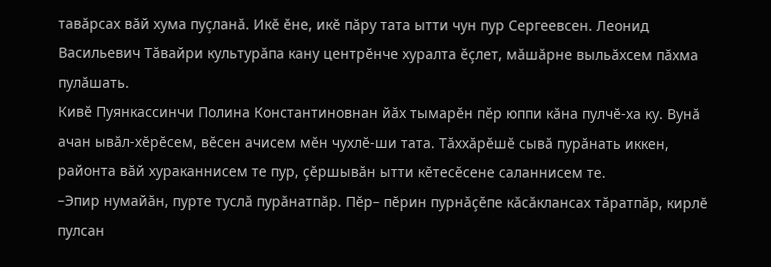тавăрсах вăй хума пуçланă. Икĕ ĕне, икĕ пăру тата ытти чун пур Сергеевсен. Леонид Васильевич Тăвайри культурăпа кану центрĕнче хуралта ĕçлет, мăшăрне выльăхсем пăхма пулăшать.
Кивĕ Пуянкассинчи Полина Константиновнан йăх тымарĕн пĕр юппи кăна пулчĕ-ха ку. Вунă ачан ывăл-хĕрĕсем, вĕсен ачисем мĕн чухлĕ-ши тата. Тăххăрĕшĕ сывă пурăнать иккен, районта вăй хураканнисем те пур, çĕршывăн ытти кĕтесĕсене саланнисем те.
–Эпир нумайăн, пурте туслă пурăнатпăр. Пĕр– пĕрин пурнăçĕпе кăсăклансах тăратпăр, кирлĕ пулсан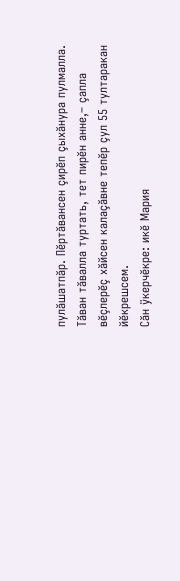пулăшатпăр. Пĕртăвансен çирĕп çыхăнура пулмалла. Тăван тăвалла туртать, тет пирĕн анне,– çапла вĕçлерĕç хăйсен калаçăвне тепĕр çул 55 тултаракан йĕкрешсем.
Сăн ÿкерчĕкре: икĕ Мария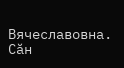Вячеславовна.
Сăн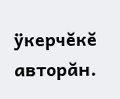ÿкерчĕкĕ авторăн.